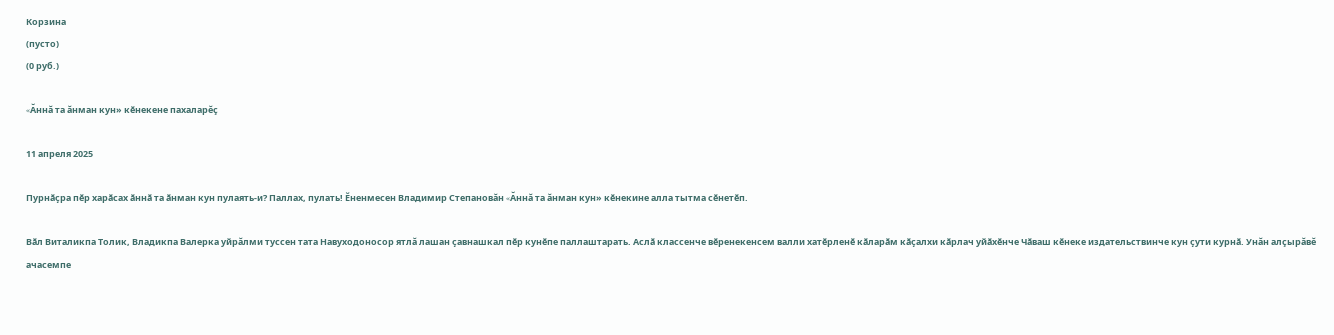Корзина
(пусто)
(0 руб.)

«Ăннă та ăнман кун» кӗнекене пахаларĕç

11 апреля 2025

Пурнӑҫра пӗр харӑсах ӑннӑ та ӑнман кун пулаять-и? Паллах, пулать! Ӗненмесен Владимир Степановăн «Ăннă та ăнман кун» кӗнекине алла тытма сӗнетӗп.

Вӑл Виталикпа Толик, Владикпа Валерка уйрăлми туссен тата Навуходоносор ятлă лашан ҫавнашкал пӗр кунӗпе паллаштарать. Аслӑ классенче вӗренекенсем валли хатӗрленӗ кӑларӑм кӑҫалхи кӑрлач уйӑхӗнче Чӑваш кӗнеке издательствинче кун ҫути курнӑ. Унăн алçырăвĕ ачасемпе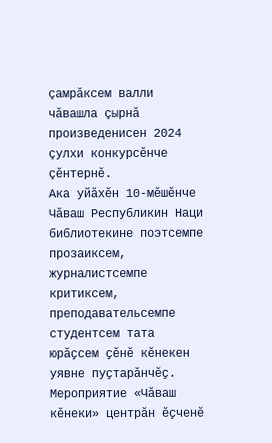çамрăксем валли чăвашла çырнă произведенисен 2024 çулхи конкурсĕнче çĕнтернĕ.
Ака уйӑхӗн 10-мӗшӗнче Чӑваш Республикин Наци библиотекине поэтсемпе прозаиксем, журналистсемпе критиксем, преподавательсемпе студентсем тата юрӑҫсем ҫӗнӗ кӗнекен уявне пуҫтарӑнчӗҫ. Мероприятие «Чӑваш кӗнеки» центрӑн ӗҫченӗ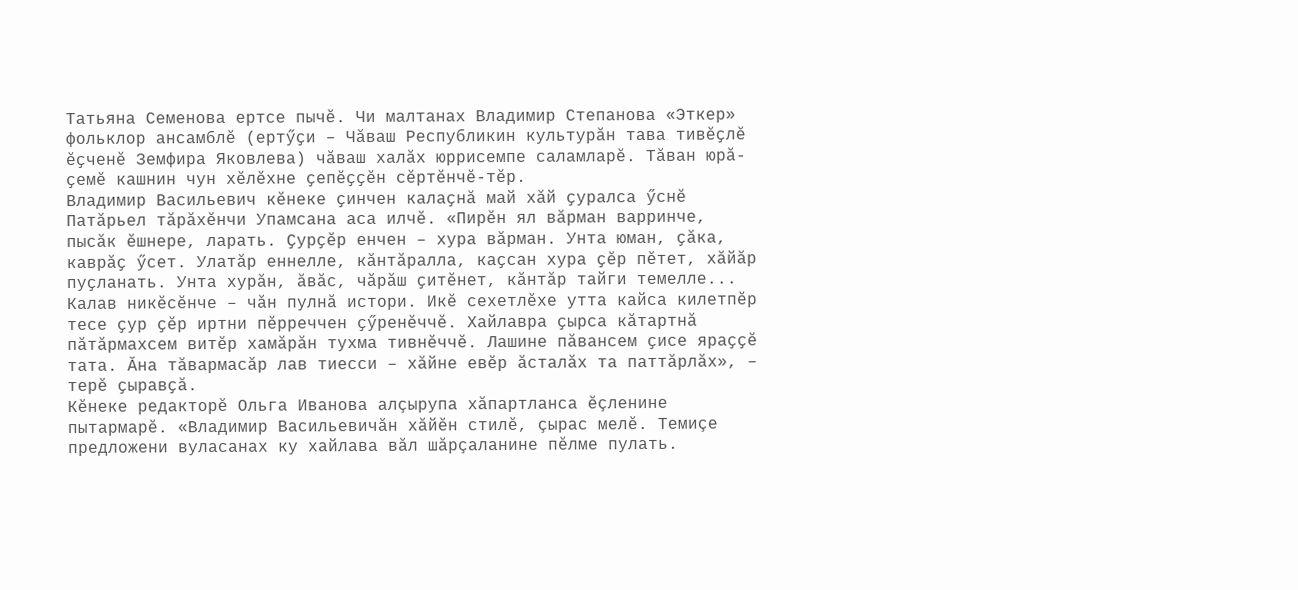Татьяна Семенова ертсе пычӗ. Чи малтанах Владимир Степанова «Эткер» фольклор ансамблӗ (ертӳҫи – Чӑваш Республикин культурӑн тава тивӗҫлӗ ӗҫченӗ Земфира Яковлева) чӑваш халӑх юррисемпе саламларӗ. Тӑван юрӑ-ҫемӗ кашнин чун хӗлӗхне ҫепӗҫҫӗн сӗртӗнчӗ-тӗр.
Владимир Васильевич кӗнеке ҫинчен калаҫнӑ май хӑй ҫуралса ӳснӗ Патӑрьел тӑрӑхӗнчи Упамсана аса илчӗ. «Пирӗн ял вӑрман варринче, пысӑк ӗшнере, ларать. Ҫурҫӗр енчен – хура вӑрман. Унта юман, ҫӑка, каврӑҫ ӳсет. Улатӑр еннелле, кӑнтӑралла, каҫсан хура ҫӗр пӗтет, хӑйӑр пуҫланать. Унта хурӑн, ӑвӑс, чӑрӑш ҫитӗнет, кӑнтӑр тайги темелле... Калав никӗсӗнче – чӑн пулнӑ истори. Икӗ сехетлӗхе утта кайса килетпӗр тесе ҫур ҫӗр иртни пӗрреччен ҫӳренӗччӗ. Хайлавра ҫырса кӑтартнӑ пӑтӑрмахсем витӗр хамӑрӑн тухма тивнӗччӗ. Лашине пӑвансем ҫисе яраҫҫӗ тата. Ӑна тӑвармасӑр лав тиесси – хӑйне евӗр ӑсталӑх та паттӑрлӑх», – терӗ ҫыравҫӑ.
Кĕнеке редакторĕ Ольга Иванова алçырупа хăпартланса ĕçленине пытармарĕ. «Владимир Васильевичăн хăйĕн стилĕ, çырас мелĕ. Темиçе предложени вуласанах ку хайлава вăл шăрçаланине пĕлме пулать.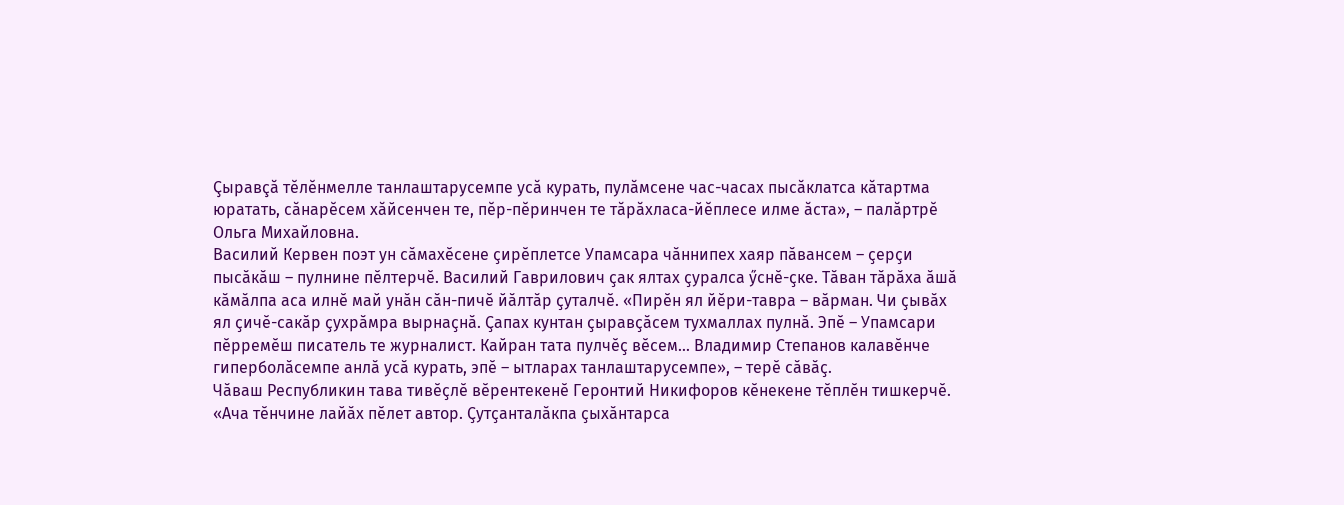Çыравçă тĕлĕнмелле танлаштарусемпе усă курать, пулăмсене час-часах пысăклатса кăтартма юратать, сăнарĕсем хăйсенчен те, пĕр-пĕринчен те тăрăхласа-йĕплесе илме ăста», – палăртрĕ Ольга Михайловна.
Василий Кервен поэт ун сӑмахӗсене ҫирӗплетсе Упамсара чӑннипех хаяр пӑвансем – ҫерҫи пысӑкӑш – пулнине пӗлтерчӗ. Василий Гаврилович ҫак ялтах ҫуралса ӳснӗ-ҫке. Тӑван тӑрӑха ӑшӑ кӑмӑлпа аса илнӗ май унӑн сӑн-пичӗ йӑлтӑр ҫуталчӗ. «Пирӗн ял йӗри-тавра – вӑрман. Чи ҫывӑх ял ҫичӗ-сакӑр ҫухрӑмра вырнаҫнӑ. Ҫапах кунтан ҫыравҫӑсем тухмаллах пулнӑ. Эпӗ – Упамсари пӗрремӗш писатель те журналист. Кайран тата пулчӗҫ вӗсем... Владимир Степанов калавӗнче гиперболӑсемпе анлӑ усӑ курать, эпӗ – ытларах танлаштарусемпе», – терӗ сӑвӑҫ.
Чӑваш Республикин тава тивӗҫлӗ вӗрентекенӗ Геронтий Никифоров кӗнекене тӗплӗн тишкерчӗ. «Ача тӗнчине лайӑх пӗлет автор. Ҫутҫанталӑкпа ҫыхӑнтарса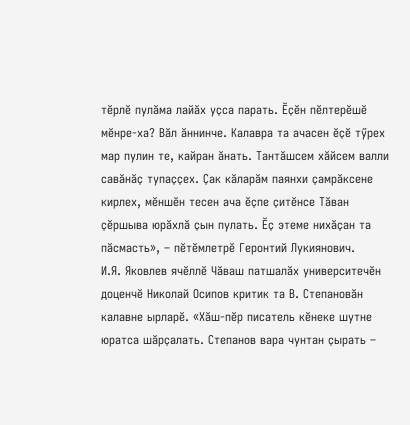тӗрлӗ пулӑма лайӑх уҫса парать. Ӗҫӗн пӗлтерӗшӗ мӗнре-ха? Вӑл ӑннинче. Калавра та ачасен ӗҫӗ тӳрех мар пулин те, кайран ӑнать. Тантӑшсем хӑйсем валли савӑнӑҫ тупаҫҫех. Ҫак кӑларӑм паянхи ҫамрӑксене кирлех, мӗншӗн тесен ача ӗҫпе ҫитӗнсе Тӑван ҫӗршыва юрӑхлӑ ҫын пулать. Ӗҫ этеме нихӑҫан та пӑсмасть», – пӗтӗмлетрӗ Геронтий Лукиянович.
И.Я. Яковлев ячӗллӗ Чӑваш патшалӑх университечӗн доценчӗ Николай Осипов критик та В. Степановӑн калавне ырларӗ. «Хӑш-пӗр писатель кӗнеке шутне юратса шӑрҫалать. Степанов вара чунтан ҫырать –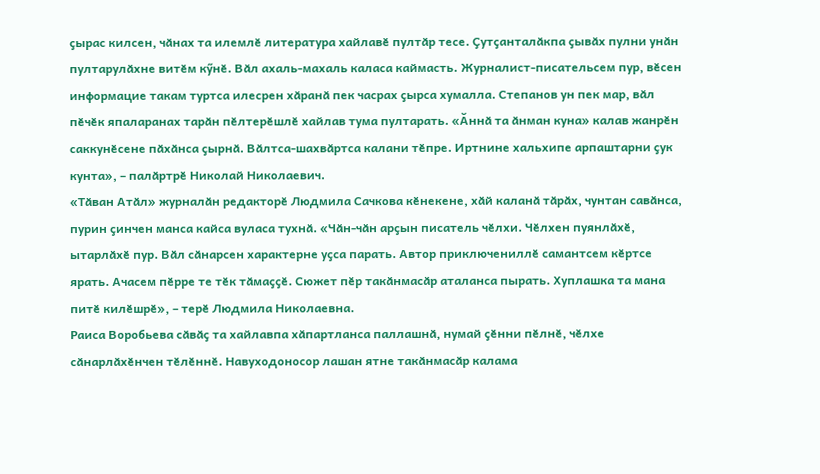ҫырас килсен, чӑнах та илемлӗ литература хайлавӗ пултӑр тесе. Ҫутҫанталӑкпа ҫывӑх пулни унӑн пултарулӑхне витӗм кӳнӗ. Вӑл ахаль-махаль каласа каймасть. Журналист-писательсем пур, вӗсен информацие такам туртса илесрен хӑранӑ пек часрах ҫырса хумалла. Степанов ун пек мар, вӑл пӗчӗк япаларанах тарӑн пӗлтерӗшлӗ хайлав тума пултарать. «Ӑннӑ та ӑнман куна» калав жанрӗн саккунӗсене пӑхӑнса ҫырнӑ. Вӑлтса-шахвӑртса калани тӗпре. Иртнине хальхипе арпаштарни ҫук кунта», – палӑртрӗ Николай Николаевич.
«Тӑван Атӑл» журналӑн редакторӗ Людмила Сачкова кӗнекене, хӑй каланӑ тӑрӑх, чунтан савӑнса, пурин ҫинчен манса кайса вуласа тухнӑ. «Чӑн-чӑн арҫын писатель чӗлхи. Чӗлхен пуянлӑхӗ, ытарлӑхӗ пур. Вӑл сӑнарсен характерне уҫса парать. Автор приключениллӗ самантсем кӗртсе ярать. Ачасем пӗрре те тӗк тӑмаҫҫӗ. Сюжет пӗр такӑнмасӑр аталанса пырать. Хуплашка та мана питӗ килӗшрӗ», – терӗ Людмила Николаевна.
Раиса Воробьева сӑвӑҫ та хайлавпа хӑпартланса паллашнӑ, нумай ҫӗнни пӗлнӗ, чӗлхе сӑнарлӑхӗнчен тӗлӗннӗ. Навуходоносор лашан ятне такӑнмасӑр калама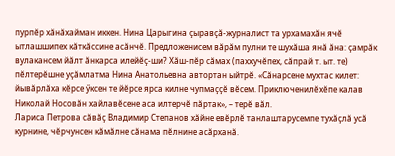пурпӗр хӑнӑхайман иккен. Нина Царыгина ҫыравҫӑ-журналист та урхамахӑн ячӗ ытлашшипех кӑткӑссине асӑнчӗ. Предложенисем вӑрӑм пулни те шухӑша янӑ ӑна: ҫамрӑк вулакансем йӑлт ӑнкарса илейӗҫ-ши? Хӑш-пӗр сӑмах (паххучӗпех, сӑпрай т. ыт. те) пӗлтерӗшне уҫӑмлатма Нина Анатольевна автортан ыйтрӗ. «Сӑнарсене мухтас килет: йывӑрлӑха кӗрсе ӳксен те йӗрсе ярса килне чупмаҫҫӗ вӗсем. Приключенилӗхӗпе калав Николай Носовӑн хайлавӗсене аса илтерчӗ пӑртак», – терӗ вӑл.
Лариса Петрова сӑвӑҫ Владимир Степанов хӑйне евӗрлӗ танлаштарусемпе тухӑҫлӑ усӑ курнине, чӗрчунсен кӑмӑлне сӑнама пӗлнине асӑрханӑ.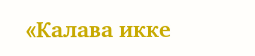«Калава икке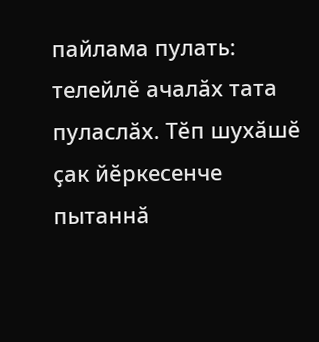пайлама пулать: телейлӗ ачалӑх тата пуласлӑх. Тӗп шухӑшӗ ҫак йӗркесенче пытаннӑ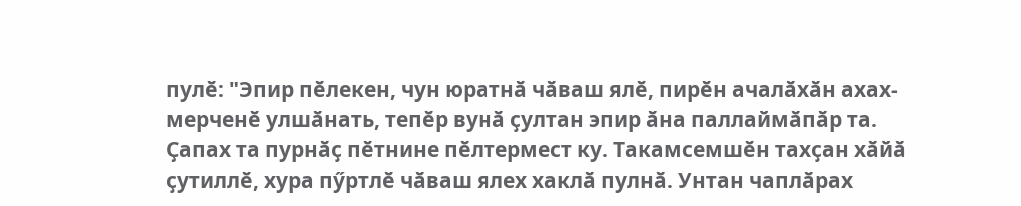пулӗ: "Эпир пӗлекен, чун юратнӑ чӑваш ялӗ, пирӗн ачалӑхӑн ахах-мерченӗ улшӑнать, тепӗр вунӑ ҫултан эпир ӑна паллаймӑпӑр та. Ҫапах та пурнӑҫ пӗтнине пӗлтермест ку. Такамсемшӗн тахҫан хӑйӑ ҫутиллӗ, хура пӳртлӗ чӑваш ялех хаклӑ пулнӑ. Унтан чаплӑрах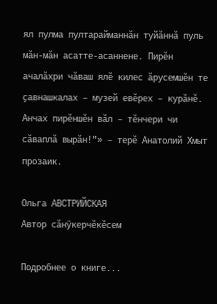ял пулма пултарайманнӑн туйӑннӑ пуль мӑн-мӑн асатте-асаннене. Пирӗн ачалӑхри чӑваш ялӗ килес ӑрусемшӗн те ҫавнашкалах – музей евӗрех – курӑнӗ. Анчах пирӗншӗн вӑл – тӗнчери чи сӑваплӑ вырӑн!"» – терӗ Анатолий Хмыт прозаик.

Ольга АВСТРИЙСКАЯ
Автор сăнÿкерчĕкĕсем

Подробнее о книге...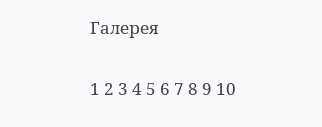Галерея

1 2 3 4 5 6 7 8 9 10